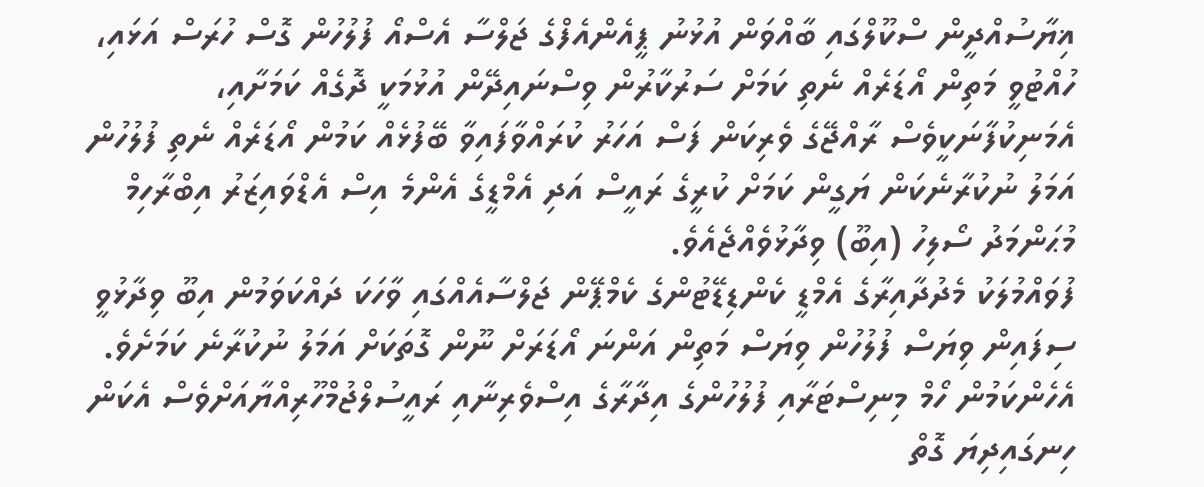ޣިޔާސުއްދީން ސްކޫލްގައި ބާއްވަން އުޅުނު ޕީއެންއެފްގެ ޖަލްސާ އެސްއޯ ފުލުހުން ގޮސް ހުރަސް އަޅައި، ހުއްޓުވީ މަތިން އޯޑަރެއް ނެތި ކަމަށް ސަރުކާރުން ވިސްނައިދޭން އުޅުމަކީ ދޮގެއް ކަމަށާއި، އެމަނިކުފާނަކީވެސް ރާއްޖޭގެ ވެރިކަން ފަސް އަހަރު ކުރައްވާފައިވާ ބޭފުޅެއް ކަމުން އޯޑަރެއް ނެތި ފުލުހުން އަމަލު ނުކުރާނެކަން ޔަގީން ކަމަށް ކުރީގެ ރައީސް އަދި އެމްޑީގެ އެންމެ އިސް އެޑްވައިޒަރު އިބްރާހިމް މުޙަންމަދު ސޯލިހު (އިބޫ) ވިދާޅުވެއްޖެއެވެ.
ފުވައްމުލަކު މެދުދާއިރާގެ އެމްޑީ ކެންޑިޑޭޓުންގެ ކެމްޕޭން ޖަލްސާއެއްގައި ވާހަކަ ދައްކަވަމުން އިބޫ ވިދާޅުވީ ސިފައިން ވިޔަސް ފުލުހުން ވިޔަސް މަތިން އަންނަ އޯޑަރަށް ނޫން ގޮތަކަށް އަމަލު ނުކުރާނެ ކަމަށެވެ. އެހެންކަމުން ހޯމް މިނިސްޓަރާއި ފުލުހުންގެ އިދާރާގެ އިސްވެރިނާއި ރައީސުލްޖުމްހޫރިއްޔާއަށްވެސް އެކަން ހިނގައިދިޔަ ގޮތް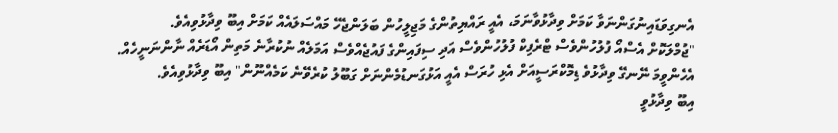އެނގިވަޑައިނުގަންނަވާ ކަމަށް ވިދާޅުވާނަމަ، އެއީ ރައްޔިތުންގެ މަޖިލީހުން ބަލަންޖެހޭ މައްސަލައެއް ކަމަށް އިބޫ ވިދާޅުވިއެވެ.
"ޖުމްލަކޮށް އެސްއޯ ފުލުހުންވެސް ޓްރެފިކް ފުލުހުންވެސް އަދި ސިފައިންގެ ފައުޖެއްވެސް އަމަލެއް ނުކުރާނެ މަތިން އޯޑަރެއް ނާންނަނީހެއް. އެހެންވީމަ ނޭނގޭ ވިދާޅުވެ ޑިމޮކްރަސީއަށް އެޅި ހުރަސް އެއީ އަޅުގަނޑުމެންނަށް ގަބޫލު ކުރެވޭނެ ކަމެއްނޫން" އިބޫ ވިދާޅުވިއެވެ.
އިބޫ ވިދާޅުވީ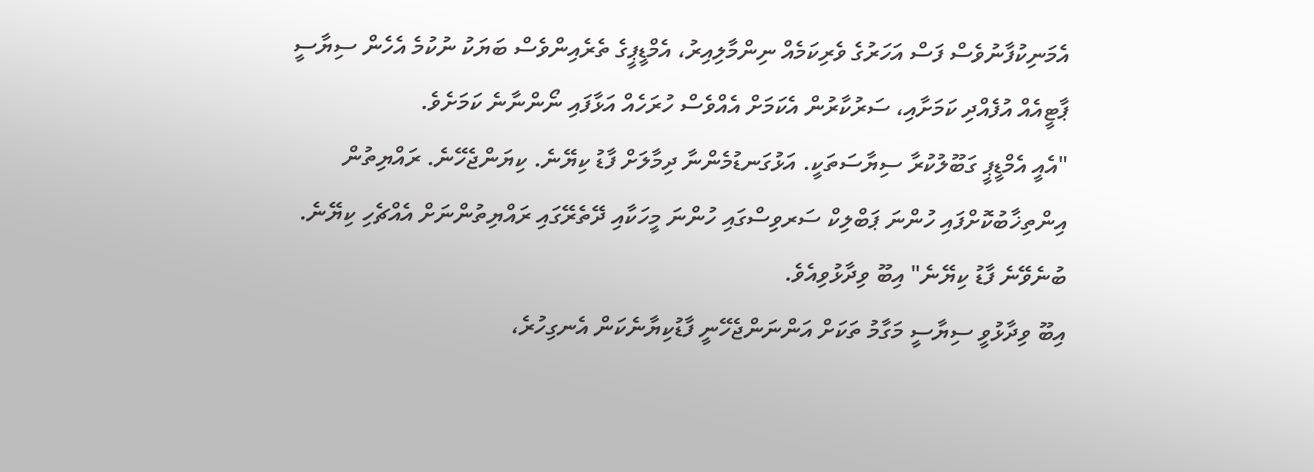އެމަނިކުފާނުވެސް ފަސް އަހަރުގެ ވެރިކަމެއް ނިންމާލިއިރު، އެމްޑީޕީގެ ތެރެއިންވެސް ބަޔަކު ނުކުމެ އެހެން ސިޔާސީ ޕާޓީއެއް އުފެއްދި ކަމަށާއި، ސަރުކާރުން އެކަމަށް އެއްވެސް ހުރަހެއް އަޅާފައި ނޯންނާނެ ކަމަށެވެ.
"އެއީ އެމްޑީޕީ ގަބޫލުކުރާ ސިޔާސަތަކީ. އަޅުގަނޑުމެންނާ ދިމާލަށް ފާޑު ކިޔޭނެ. ކިޔަންޖެހޭނެ. ރައްޔިތުން އިންތިޚާބުކޮށްފައި ހުންނަ ޕަބްލިކް ސަރވިސްގައި ހުންނަ މީހަކާއި ދޭތެރޭގައި ރައްޔިތުންނަށް އެއްޗެހި ކިޔޭނެ. ބުނެވޭނެ ފާޑު ކިޔޭނެ" އިބޫ ވިދާޅުވިއެވެ.
އިބޫ ވިދާޅުވީ ސިޔާސީ މަގާމު ތަކަށް އަންނަންޖެހޭނީ ފާޑުކިޔާނެކަން އެނގިހުރެ،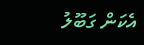އެކަން ގަބޫލު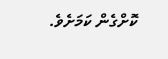ކޮށްގެން ކަމަށެވެ.